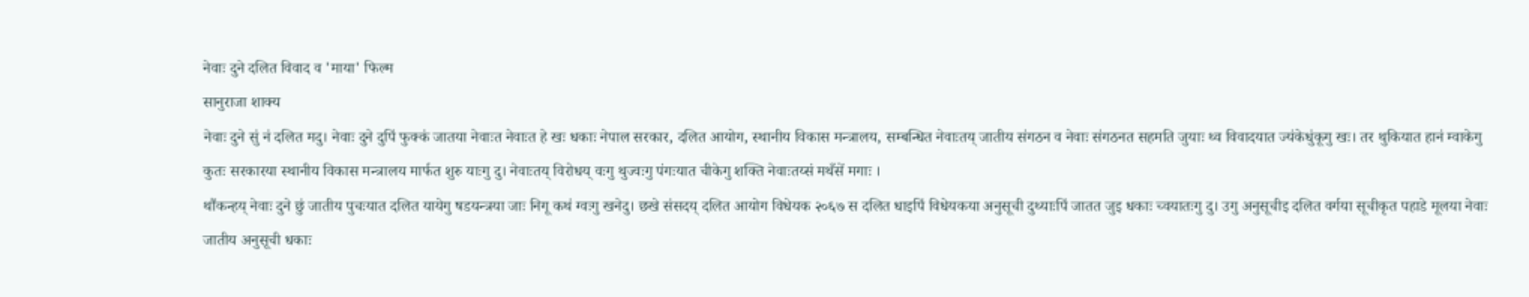नेवाः दुने दलित विवाद व 'माया' फिल्म
सानुराजा शाक्य
नेवाः दुने सुं नं दलित मदु। नेवाः दुने दुपिं फुक्कं जातया नेवाःत नेवाःत हे खः धकाः नेपाल सरकार, दलित आयोग, स्थानीय विकास मन्त्रालय, सम्बन्धित नेवाःतय् जातीय संगठन व नेवाः संगठनत सहमति जुयाः थ्व विवादयात ज्यंकेधुंकूगु खः। तर थुकियात हानं म्वाकेगु कुतः सरकारया स्थानीय विकास मन्त्रालय मार्फत शुरु याःगु दु। नेवाःतय् विरोधय् वःगु थुज्वःगु पंगःयात चीकेगु शक्ति नेवाःतय्सं मथँसें मगाः ।
थौंकन्हय् नेवाः दुने छुं जातीय पुचःयात दलित यायेगु षडयन्त्रया जाः निगू कथं ग्वःगु खनेदु। छखे संसदय् दलित आयोग विधेयक २०६७ स दलित धाइपिं विधेयकया अनुसूची दुथ्याःपिं जातत जुइ धकाः च्वयातःगु दु। उगु अनुसूचीइ दलित वर्गया सूचीकृत पहाडे मूलया नेवाः जातीय अनुसूची धकाः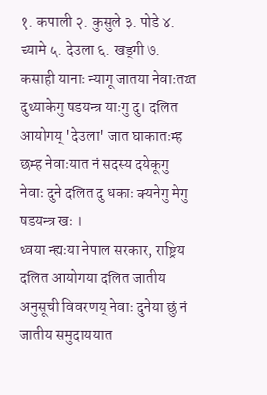१. कपाली २. कुसुले ३. पोडे ४. च्यामे ५. देउला ६. खड्गी ७. कसाही यानाः न्यागू जातया नेवाःतय्त दुथ्याकेगु षडयन्त्र याःगु दु। दलित आयोगय् 'देउला' जात घाकातःम्ह छम्ह नेवाःयात नं सदस्य दयेकूगु नेवाः दुने दलित दु धकाः क्यनेगु मेगु षडयन्त्र खः ।
थ्वया न्ह्यःया नेपाल सरकार, राष्ट्रिय दलित आयोगया दलित जातीय अनुसूची विवरणय् नेवाः दुनेया छुं नं जातीय समुदाययात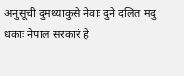अनुसूची दुमथ्याकुसे नेवाः दुने दलित मदु धकाः नेपाल सरकारं हे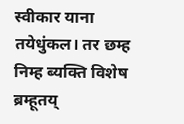स्वीकार याना तयेधुंकल। तर छम्ह निम्ह ब्यक्ति विशेष ब्रम्हूतय्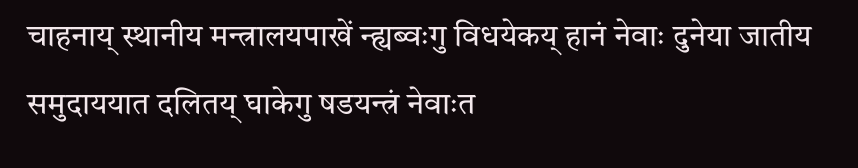चाहनाय् स्थानीय मन्त्रालयपाखें न्ह्यब्वःगु विधयेकय् हानं नेवाः दुनेया जातीय समुदाययात दलितय् घाकेगु षडयन्त्रं नेवाःत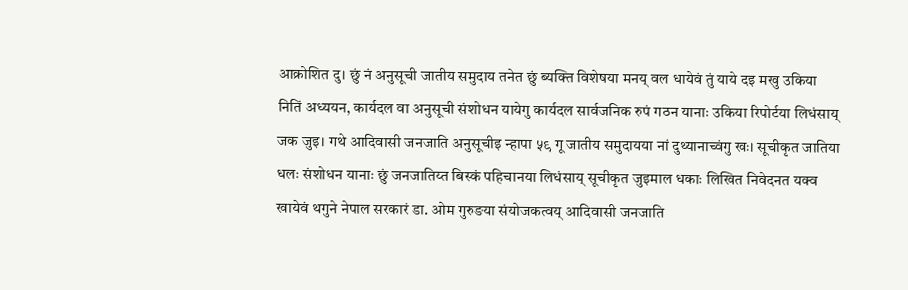आक्रोशित दु। छुं नं अनुसूची जातीय समुदाय तनेत छुं ब्यक्ति विशेषया मनय् वल धायेवं तुं याये दइ मखु उकिया नितिं अध्ययन, कार्यदल वा अनुसूची संशोधन यायेगु कार्यदल सार्वजनिक रुपं गठन यानाः उकिया रिपोर्टया लिधंसाय् जक जुइ। गथे आदिवासी जनजाति अनुसूचीइ न्हापा ५९ गू जातीय समुदायया नां दुथ्यानाच्वंगु खः। सूचीकृत जातिया धलः संशोधन यानाः छुं जनजातिय्त बिस्कं पहिचानया लिधंसाय् सूचीकृत जुइमाल धकाः लिखित निवेदनत यक्व खायेवं थगुने नेपाल सरकारं डा. ओम गुरुङया संयोजकत्वय् आदिवासी जनजाति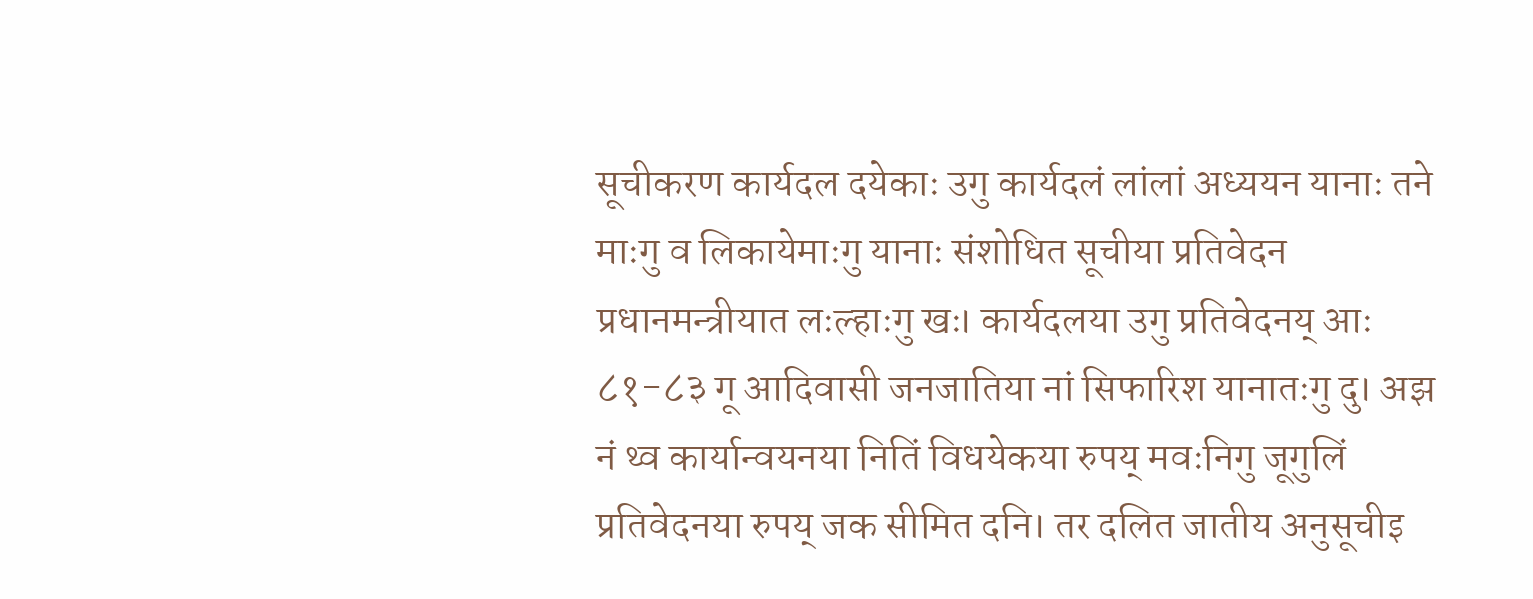सूचीकरण कार्यदल दयेकाः उगु कार्यदलं लांलां अध्ययन यानाः तने माःगु व लिकायेमाःगु यानाः संशोधित सूचीया प्रतिवेदन प्रधानमन्त्रीयात लःल्हाःगु खः। कार्यदलया उगु प्रतिवेदनय् आः ८१-८३ गू आदिवासी जनजातिया नां सिफारिश यानातःगु दु। अझ नं थ्व कार्यान्वयनया नितिं विधयेकया रुपय् मवःनिगु जूगुलिं प्रतिवेदनया रुपय् जक सीमित दनि। तर दलित जातीय अनुसूचीइ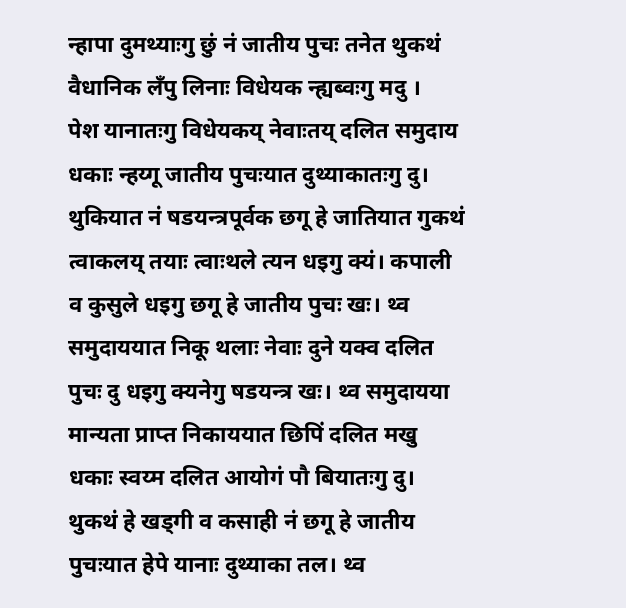न्हापा दुमथ्याःगु छुं नं जातीय पुचः तनेत थुकथं वैधानिक लँपु लिनाः विधेयक न्ह्यब्वःगु मदु ।
पेश यानातःगु विधेयकय् नेवाःतय् दलित समुदाय धकाः न्हय्गू जातीय पुचःयात दुथ्याकातःगु दु। थुकियात नं षडयन्त्रपूर्वक छगू हे जातियात गुकथं त्वाकलय् तयाः त्वाःथले त्यन धइगु क्यं। कपाली व कुसुले धइगु छगू हे जातीय पुचः खः। थ्व समुदाययात निकू थलाः नेवाः दुने यक्व दलित पुचः दु धइगु क्यनेगु षडयन्त्र खः। थ्व समुदायया मान्यता प्राप्त निकाययात छिपिं दलित मखु धकाः स्वय्म दलित आयोगं पौ बियातःगु दु। थुकथं हे खड्गी व कसाही नं छगू हे जातीय पुचःयात हेपे यानाः दुथ्याका तल। थ्व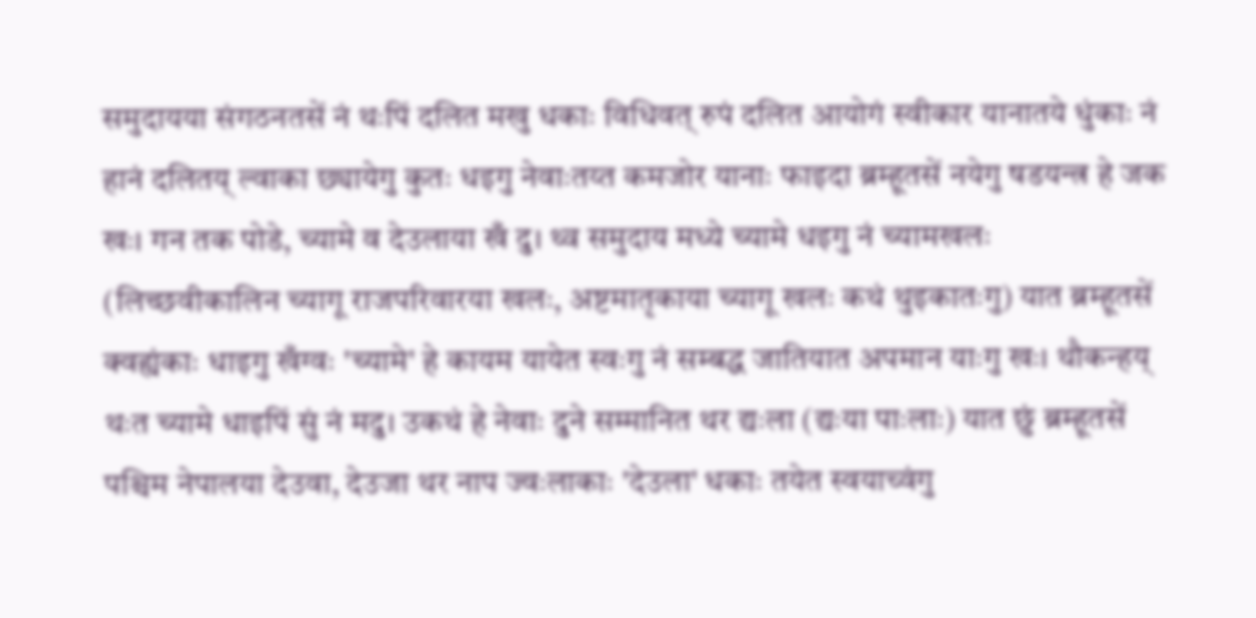समुदायया संगठनतसें नं थःपिं दलित मखु धकाः विधिवत् रुपं दलित आयोगं स्वीकार यानातये धुंकाः नं हानं दलितय् ल्वाका छ्यायेगु कुतः धइगु नेवाःतय्त कमजोर यानाः फाइदा ब्रम्हूतसें नयेगु षडयन्त्र हे जक खः। गन तक पोडे, च्यामे व देउलाया खँ दु। थ्व समुदाय मध्ये च्यामे धइगु नं च्यामखलः (लिच्छवीकालिन च्यागू राजपरिवारया खलः, अष्टमातृकाया च्यागू खलः कथं थुइकातःगु) यात ब्रम्हूतसें क्वह्यंकाः धाइगु खँग्वः 'च्यामे' हे कायम यायेत स्वःगु नं सम्बद्ध जातियात अपमान याःगु खः। थौकन्हय् थःत च्यामे धाइपिं सुं नं मदु। उकथं हे नेवाः दुने सम्मानित थर द्यःला (द्यःया पाःलाः) यात छुं ब्रम्हूतसें पश्चिम नेपालया देउवा, देउजा थर नाप ज्वःलाकाः 'देउला' धकाः तयेत स्वयाच्वंगु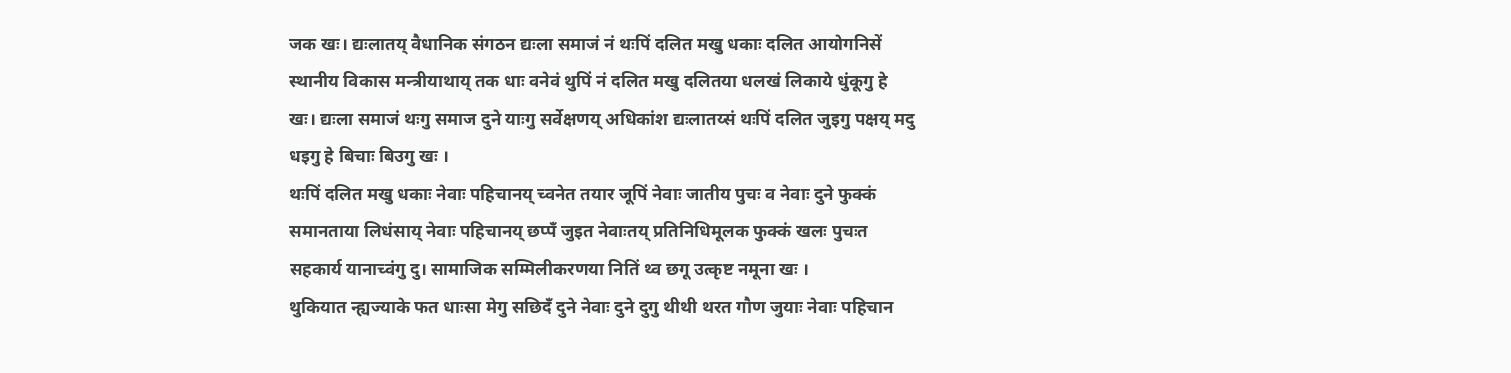जक खः। द्यःलातय् वैधानिक संगठन द्यःला समाजं नं थःपिं दलित मखु धकाः दलित आयोगनिसें स्थानीय विकास मन्त्रीयाथाय् तक धाः वनेवं थुपिं नं दलित मखु दलितया धलखं लिकाये धुंकूगु हे खः। द्यःला समाजं थःगु समाज दुने याःगु सर्वेक्षणय् अधिकांश द्यःलातय्सं थःपिं दलित जुइगु पक्षय् मदु धइगु हे बिचाः बिउगु खः ।
थःपिं दलित मखु धकाः नेवाः पहिचानय् च्वनेत तयार जूपिं नेवाः जातीय पुचः व नेवाः दुने फुक्कं समानताया लिधंसाय् नेवाः पहिचानय् छप्पँ जुइत नेवाःतय् प्रतिनिधिमूलक फुक्कं खलः पुचःत सहकार्य यानाच्वंगु दु। सामाजिक सम्मिलीकरणया नितिं थ्व छगू उत्कृष्ट नमूना खः ।
थुकियात न्ह्यज्याके फत धाःसा मेगु सछिदँ दुने नेवाः दुने दुगु थीथी थरत गौण जुयाः नेवाः पहिचान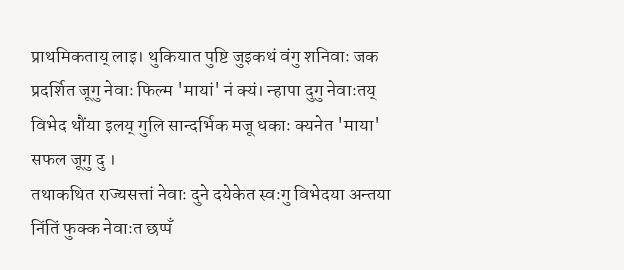प्राथमिकताय् लाइ। थुकियात पुष्टि जुइकथं वंगु शनिवाः जक प्रदर्शित जूगु नेवाः फिल्म 'मायां' नं क्यं। न्हापा दुगु नेवाःतय् विभेद थौंया इलय् गुलि सान्दर्भिक मजू धकाः क्यनेत 'माया' सफल जूगु दु ।
तथाकथित राज्यसत्तां नेवाः दुने दयेकेत स्वःगु विभेदया अन्तया निंतिं फुक्क नेवाःत छप्पँ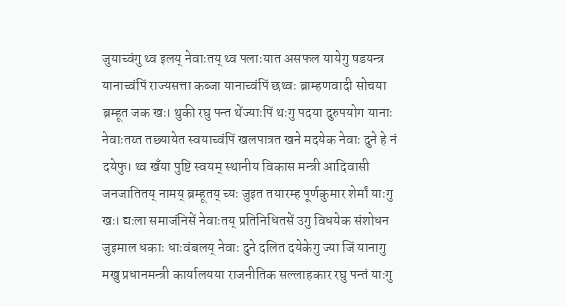जुयाच्वंगु थ्व इलय् नेवाःतय् थ्व पलाःयात असफल यायेगु षडयन्त्र यानाच्वंपिं राज्यसत्ता कब्जा यानाच्वंपिं छथ्वः ब्राम्हणवादी सोचया ब्रम्हूत जक खः। थुकी रघु पन्त थेंज्याःपिं थःगु पदया दुरुपयोग यानाः नेवाःतय्त तछ्यायेत स्वयाच्वंपिं खलपात्रत खने मदयेक नेवाः दुने हे नं दयेफु। थ्व खँया पुष्टि स्वयम् स्थानीय विकास मन्त्री आदिवासी जनजातितय् नामय् ब्रम्हूतय् च्यः जुइत तयारम्ह पूर्णकुमार शेर्मां याःगु खः। द्यःला समाजंनिसें नेवाःतय् प्रतिनिधितसें उगु विधयेक संशोधन जुइमाल धकाः धाःवंबलय् नेवाः दुने दलित दयेकेगु ज्या जिं यानागु मखु प्रधानमन्त्री कार्यालयया राजनीतिक सल्लाहकार रघु पन्तं याःगु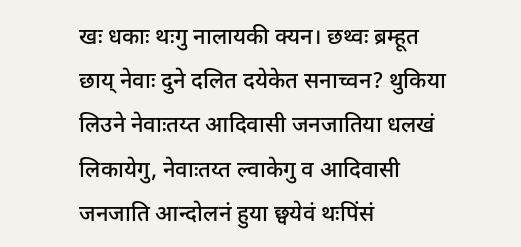खः धकाः थःगु नालायकी क्यन। छथ्वः ब्रम्हूत छाय् नेवाः दुने दलित दयेकेत सनाच्वन? थुकिया लिउने नेवाःतय्त आदिवासी जनजातिया धलखं लिकायेगु, नेवाःतय्त ल्वाकेगु व आदिवासी जनजाति आन्दोलनं हुया छ्वयेवं थःपिंसं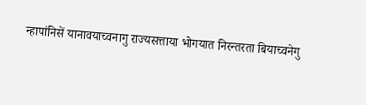न्हापांनिसें यानावयाच्वनागु राज्यसत्ताया भोगयात निरन्तरता बियाच्वनेगु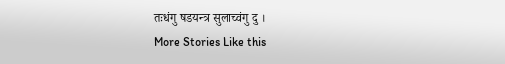तःधंगु षडयन्त्र सुलाच्वंगु दु ।
More Stories Like this